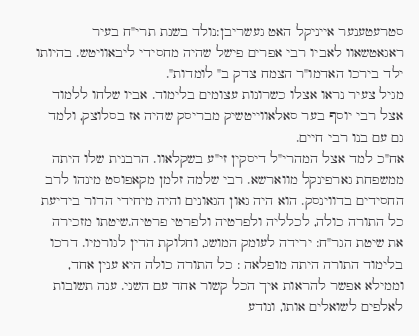סטרעטענער אייניקל האט געשריבן:נולד בשנת תרי"ח בעיר ראגאטשאוו לאביו רבי אפרים פישל שהיה מחסידי ליבאוויטש. בהיותו ילד בירכו האדמו"ר הצמח צדק ב" לומדות".
מגיל צעיר נראו אצלו כשרונות עצומים בלימוד. אביו שלחו ללמוד אצל רבי יוסף בער סאלאווייטשיק מבריסק שהיה אז בסלוצק, ולמד גם עם בנו רבי חיים.
אח"כ למד אצל המהרי"ל דיסקין זי"ע בשקלאוו. הרבנית שלו היתה ממשפחת גארפינקל מווארשא. רבי שלמה זלמן מקאפוסט מינהו לרב החסידים בדווינסק. הוא היה גאון הגאונים והיה מיחידי הדור בידיעת כל התורה כולה, לכלליה ולפרטיה ולפרטי פרטיה.שיטתו מזכירה את שיטת הגר"ח: ירידה לעומק המושג, וחלוקת הדין לגורמיו. דרכו בלימוד התורה היתה מופלאה : כל התורה כולה היא ענין אחד, וממילא אפשר להראות איך הכל קשור אחד עם השני. ענה תשובות לאלפים לשואלים אותו, ונודע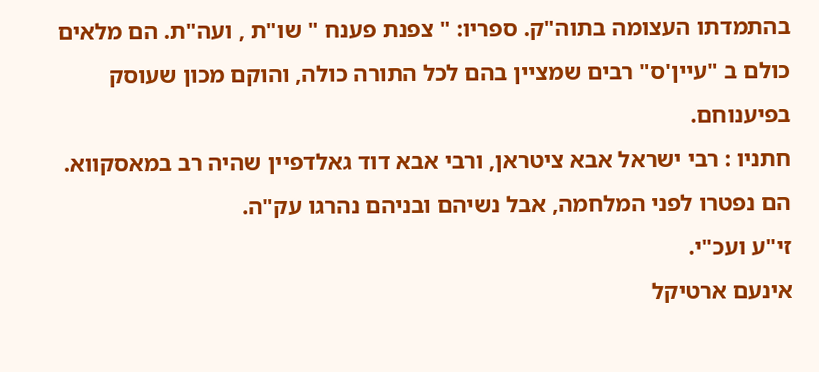בהתמדתו העצומה בתוה"ק. ספריו: " צפנת פענח " שו"ת , ועה"ת. הם מלאים כולם ב "עיין'ס" רבים שמציין בהם לכל התורה כולה, והוקם מכון שעוסק בפיענוחם.
חתניו : רבי ישראל אבא ציטראן, ורבי אבא דוד גאלדפיין שהיה רב במאסקווא. הם נפטרו לפני המלחמה, אבל נשיהם ובניהם נהרגו עק"ה.
זי"ע ועכ"י.
אינעם ארטיקל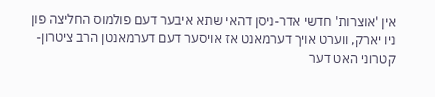אין 'אוצרות' חדשי אדר-ניסן דהאי שתא איבער דעם פולמוס החליצה פון ניו יארק, ווערט אויך דערמאנט אז אויסער דעם דערמאנטן הרב ציטרון-קטרוני האט דער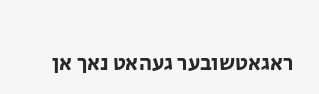ראגאטשובער געהאט נאך אן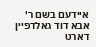איידעם בשם ר' אבא דוד גאלדפיין דארט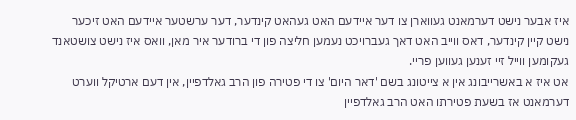איז אבער נישט דערמאנט געווארן צו דער איידעם האט געהאט קינדער, דער ערשטער איידעם האט זיכער נישט קיין קינדער, דאס ווייב האט דאך געברויכט נעמען חליצה פון די ברודער איר מאן, וואס איז נישט צושטאנד געקומען ווייל זיי זענען געווען פריי.
אט איז א באשרייבונג אין א צייטונג בשם 'דאר היום' צו די פטירה פון הרב גאלדפיין, אין דעם ארטיקל ווערט דערמאנט אז בשעת פטירתו האט הרב גאלדפיין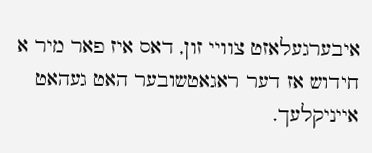איבערגעלאזט צוויי זון, דאס איז פאר מיר א חידוש אז דער ראגאטשובער האט געהאט אייניקלעך.